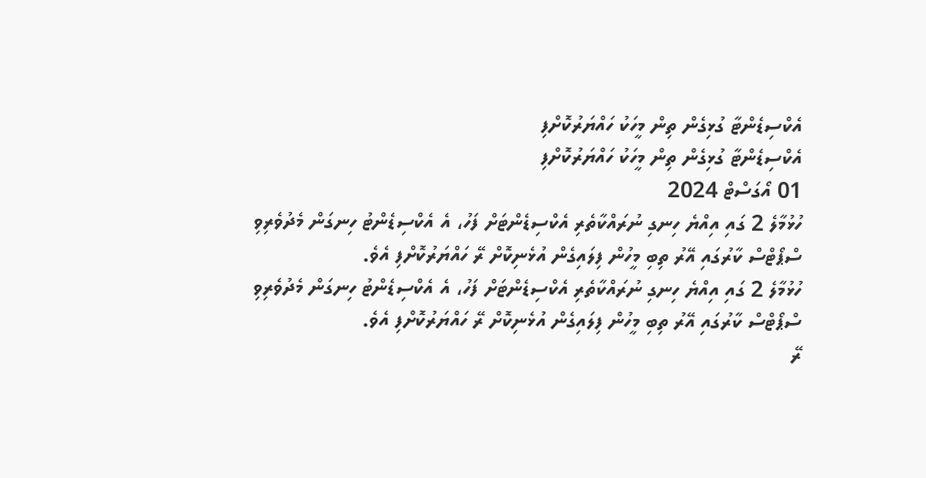އެކްސިޑެންޓާ ގުޅިގެން ތިން މީހަކު ހައްޔަރުކޮށްފި
އެކްސިޑެންޓާ ގުޅިގެން ތިން މީހަކު ހައްޔަރުކޮށްފި
01 އޯގަސްޓް 2024
ހުޅުމާލެ 2 ގައި އިއްޔެ ހިނގި ނުރައްކާތެރި އެކްސިޑެންޓަށް ފަހު، އެ އެކްސިޑެންޓު ހިނގަން މެދުވެރިވި ސްޕޯޓްސް ކާރުގައި އޭރު ތިބި މީހުން ފިލައިގެން އުޅެނިކޮށް ރޭ ހައްޔަރުކޮށްފި އެވެ.
ހުޅުމާލެ 2 ގައި އިއްޔެ ހިނގި ނުރައްކާތެރި އެކްސިޑެންޓަށް ފަހު، އެ އެކްސިޑެންޓު ހިނގަން މެދުވެރިވި ސްޕޯޓްސް ކާރުގައި އޭރު ތިބި މީހުން ފިލައިގެން އުޅެނިކޮށް ރޭ ހައްޔަރުކޮށްފި އެވެ.
ރޭ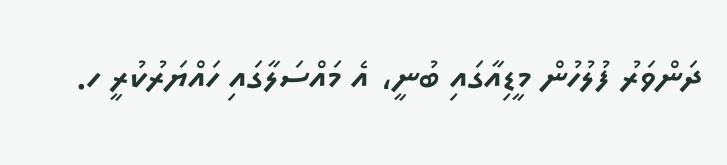ދަންވަރު ފުލުހުން މީޑިއާގައި ބުނީ، އެ މައްސަލާގައި ހައްޔަރުކުރީ ހ.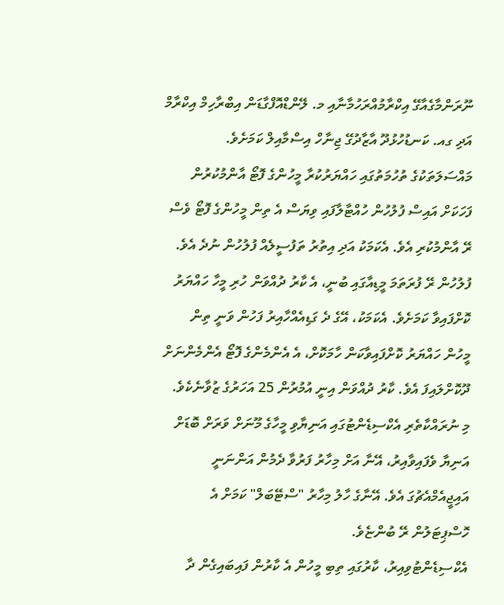ނޫރަންމާގެއާގޭ އިކްރާމުއްރަހުމާނާއި މ. ލޭންޑްއޮފްގާޑަން އިބްރާހިމް އިކްރާމް އަދި ގއ. ކަނޑުހުޅުދޫ އާޒާދުގޭ ޖިނާހް އިސްމާއިލް ކަމަށެވެ.
މައްސަލަތަކުގެ ތުހުމަތުގައި ހައްޔަރުކުރާ މީހުންގެ ފޮޓޯ އާންމުކުރުން ފަހަކަށް އައިސް ފުލުހުން ހުއްޓާލާފައި ވިޔަސް އެ ތިން މީހުންގެ ފޮޓޯ ވެސް ރޭ އާންމުކުރި އެވެ. އެކަމަކު އަދި އިތުރު ތަފުސީލެއް ފުލުހުން ނުދެ އެވެ.
ފުލުހުން ރޭ ފުރަތަމަ މީޑިއާގައި ބުނީ، އެ ކާރު ދުއްވަން ހުރި މީހާ ހައްޔަރު ކޮށްފައިވާ ކަމަށެވެ. އެކަމަކު، އޭގެ ދެ ގަޑިއެއްހާއިރު ފަހުން ވަނީ ތިން މީހުން ހައްޔަރު ކޮށްފައިވާކަން ހާމަކޮށް، އެ އެންމެންގެ ފޮޓޯ އެންމެންނަށް ދޫކޮށްލައިފަ އެވެ. ކާރު ދުއްވަން އިނީ އުމުރުން 25 އަހަރުގެ ޒުވާނެކެވެ.
މި ނުރައްކާތެރި އެކްސިޑެންޓުގައި އަނިޔާވި މީހާގެ މޫނަށް ވަރަށް ބޮޑަށް އަނިޔާ ވެފައިވާއިރު، އޭނާ އަށް މިހާރު ފަރުވާ ދެމުން އަންނަނީ އައިޖީއެމްއެޗުގަ އެވެ. އޭނާގެ ހާލު މިހާރު "ސްޓޭބަލް" ކަމަށް އެ ހޮސްޕިޓަލުން ރޭ ބުންޏެވެ.
އެކްސިޑެންޓުވިއިރު، ކާރުގައި ތިބި މީހުން އެ ކާރުން ފައިބައިގެން ދާ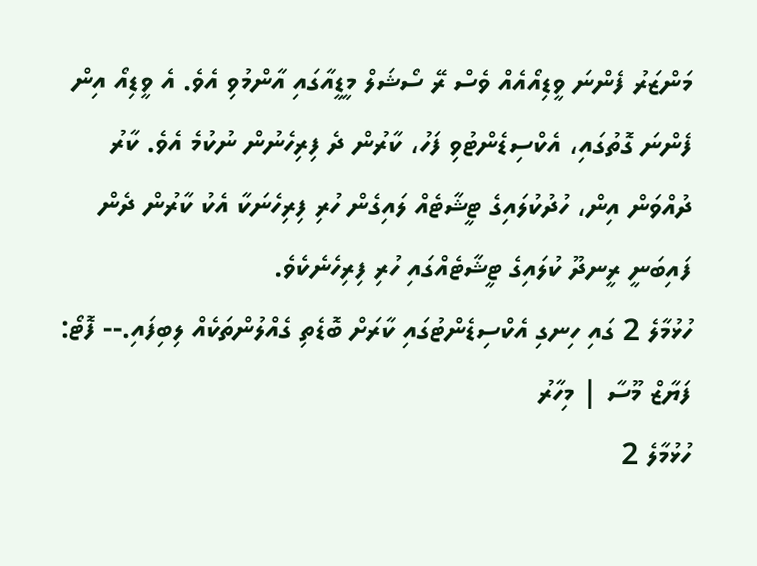މަންޒަރު ފެންނަ ވީޑިއޯއެއް ވެސް ރޭ ސޯޝަލް މީޑީއާގައި އާންމުވި އެވެ. އެ ވީޑިއޯ އިން ފެންނަ ގޮތުގައި، އެކްސިޑެންޓުވި ފަހު، ކާރުން ދެ ފިރިހެނުން ނުކުމެ އެވެ. ކާރު ދުއްވަން އިން، ހުދުކުލައިގެ ޓީޝާޓެއް ލައިގެން ހުރި ފިރިހެނަކާ އެކު ކާރުން ދެން ފައިބަނީ ރީނދޫ ކުލައިގެ ޓީޝާޓެއްގައި ހުރި ފިރިހެނެކެވެ.
ހުޅުމާލެ 2 ގައި ހިނގި އެކްސިޑެންޓުގައި ކާރަށް ބޮޑެތި ގެއްލުންތަކެއް ލިބިފައި.-- ފޮޓޯ: ފަޔާޒް މޫސާ | މިހާރު
ހުޅުމާލެ 2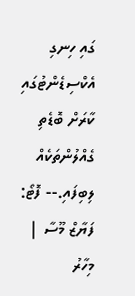ގައި ހިނގި އެކްސިޑެންޓުގައި ކާރަށް ބޮޑެތި ގެއްލުންތަކެއް ލިބިފައި.-- ފޮޓޯ: ފަޔާޒް މޫސާ | މިހާރު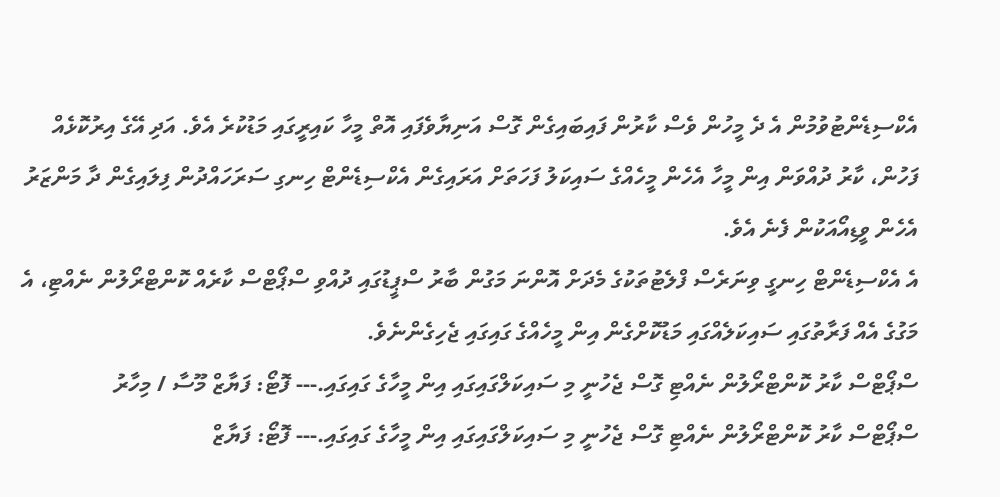އެކްސިޑެންޓުވުމުން އެ ދެ މީހުން ވެސް ކާރުން ފައިބައިގެން ގޮސް އަނިޔާވެފައި އޮތް މީހާ ކައިރީގައި މަޑުކުރެ އެވެ. އަދި އޭގެ އިރުކޮޅެއް ފަހުން، ކާރު ދުއްވަން އިން މީހާ އެހެން މީހެއްގެ ސައިކަލު ފަހަތަށް އަރައިގެން އެކްސިޑެންޓް ހިނގި ސަރަހައްދުން ފިލައިގެން ދާ މަންޒަރު އެހެން ވީޑިއޯއަކުން ފެނެ އެވެ.
އެ އެކްސިޑެންޓް ހިނގީ ވިނަރެސް ފްލެޓުތަކުގެ މެދަށް އޮންނަ މަގުން ބާރު ސްޕީޑުގައި ދުއްވި ސްޕޯޓްސް ކާރެއް ކޮންޓްރޯލުން ނެއްޓި، އެ މަގުގެ އެއް ފަރާތުގައި ސައިކަލެއްގައި މަޑުކޮށްގެން އިން މީހެއްގެ ގައިގައި ޖެހިގެންނެވެ.
ސްޕޯޓްސް ކާރު ކޮންޓްރޯލުން ނެއްޓި ގޮސް ޖެހުނީ މި ސައިކަލްގައިގައި އިން މީހާގެ ގައިގައި.--- ފޮޓޯ: ފަޔާޒް މޫސާ / މިހާރު
ސްޕޯޓްސް ކާރު ކޮންޓްރޯލުން ނެއްޓި ގޮސް ޖެހުނީ މި ސައިކަލްގައިގައި އިން މީހާގެ ގައިގައި.--- ފޮޓޯ: ފަޔާޒް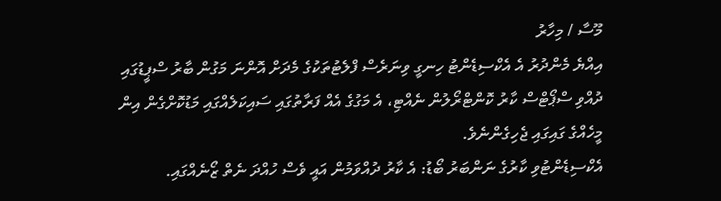މޫސާ / މިހާރު
އިއްޔެ މެންދުރު އެ އެކްސިޑެންޓު ހިނގީ ވިނަރެސް ފްލެޓުތަކުގެ މެދަށް އޮންނަ މަގުން ބާރު ސްޕީޑުގައި ދުއްވި ސްޕޯޓްސް ކާރު ކޮންޓްރޯލުން ނެއްޓި، އެ މަގުގެ އެއް ފަރާތުގައި ސައިކަލެއްގައި މަޑުކޮށްގެން އިން މީހެއްގެ ގައިގައި ޖެހިގެންނެވެ.
އެކްސިޑެންޓުވި ކާރުގެ ނަންބަރު ބޯޑު: އެ ކާރު ދުއްވަމުން އައީ ވެސް ހުއްދަ ނެތް ޒޯނެއްގައި.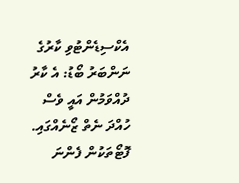އެކްސިޑެންޓުވި ކާރުގެ ނަންބަރު ބޯޑު: އެ ކާރު ދުއްވަމުން އައީ ވެސް ހުއްދަ ނެތް ޒޯނެއްގައި.
ފޮޓޯތަކުން ފެންނަ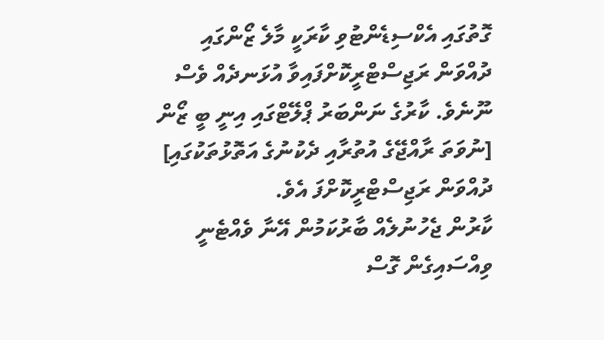ގޮތުގައި އެކްސިޑެންޓުވި ކާރަކީ މާލެ ޒޯންގައި ދުއްވަން ރަޖިސްޓްރީކޮށްފައިވާ އުޅަނދެއް ވެސް ނޫނެވެ. ކާރުގެ ނަންބަރު ޕްލޭޓްގައި އިނީ ބީ ޒޯން [ނުވަތަ ރާއްޖޭގެ އުތުރާއި ދެކުނުގެ އަތޮޅުތަކުގައި] ދުއްވަން ރަޖިސްޓްރީކޮށްފަ އެވެ.
ކާރުން ޖެހުނުލެއް ބާރުކަމުން އޭނާ ވެއްޓެނީ ވިއްސައިގެން ގޮސް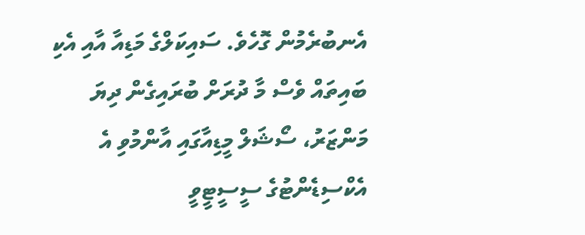އެނބުރެމުން ގޮހެވެ. ސައިކަލްގެ މަޑިއާ އާއި އެކި ބައިތައް ވެސް މާ ދުރަށް ބުރައިގެން ދިޔަ މަންޒަރު، ސޯޝަލް މީޑިއާގައި އާންމުވި އެ އެކްސިޑެންޓުގެ ސީސީޓީވީ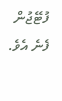ފުޓޭޖުން ފެނެ އެވެ.